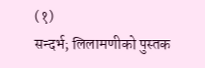(१)
सन्दर्भ; लिलामणीको पुस्तक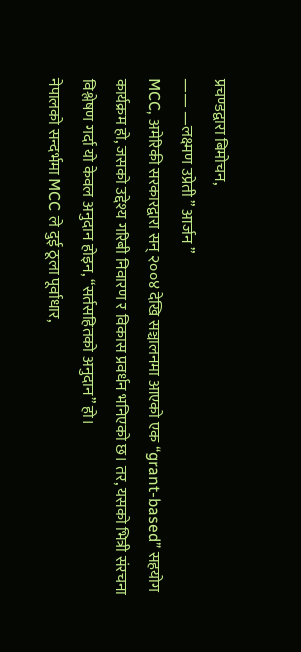प्रचण्डद्वारा बिमोचन,
—— —लक्ष्मण उप्रेती ” आर्जन ”
MCC, अमेरिकी सरकारद्वारा सन् २००४ देखि सञ्चालनमा आएको एक “grant-based” सहयोग कार्यक्रम हो, जसको उद्देश्य गरिबी निवारण र विकास प्रवर्धन भनिएको छ। तर, यसको भित्री संरचना विश्लेषण गर्दा यो केवल अनुदान होइन, “सर्तसहितको अनुदान” हो।
नेपालको सन्दर्भमा MCC ले दुई ठूला पूर्वाधार,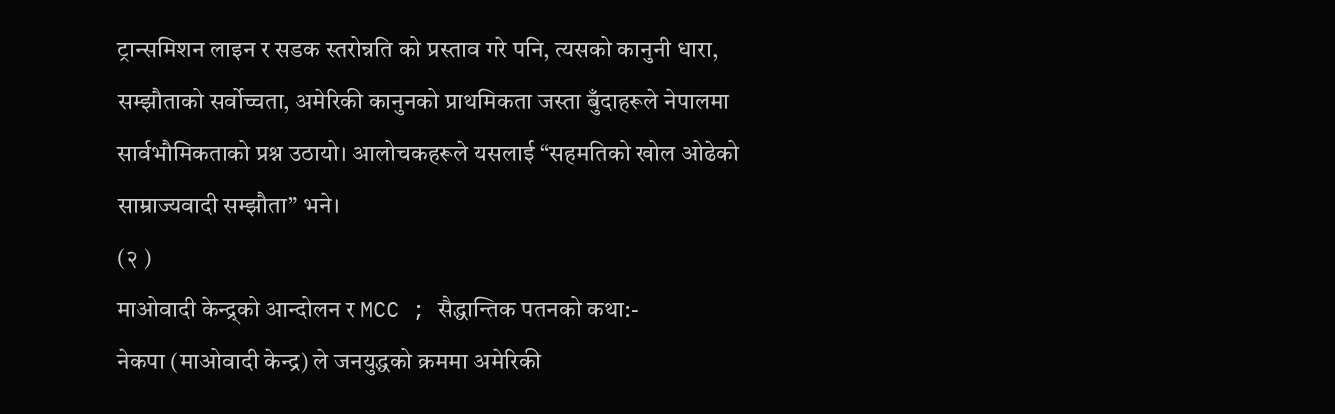ट्रान्समिशन लाइन र सडक स्तरोन्नति को प्रस्ताव गरे पनि, त्यसको कानुनी धारा, सम्झौताको सर्वोच्चता, अमेरिकी कानुनको प्राथमिकता जस्ता बुँदाहरूले नेपालमा सार्वभौमिकताको प्रश्न उठायो। आलोचकहरूले यसलाई “सहमतिको खोल ओढेको साम्राज्यवादी सम्झौता” भने।
(२ )
माओवादी केन्द्र्को आन्दोलन र MCC ; सैद्धान्तिक पतनको कथा:-
नेकपा (माओवादी केन्द्र) ले जनयुद्धको क्रममा अमेरिकी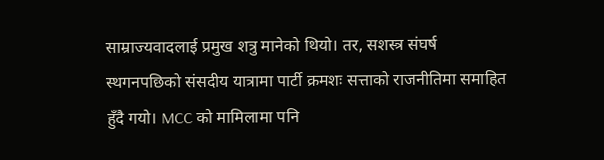साम्राज्यवादलाई प्रमुख शत्रु मानेको थियो। तर, सशस्त्र संघर्ष स्थगनपछिको संसदीय यात्रामा पार्टी क्रमशः सत्ताको राजनीतिमा समाहित हुँदै गयो। MCC को मामिलामा पनि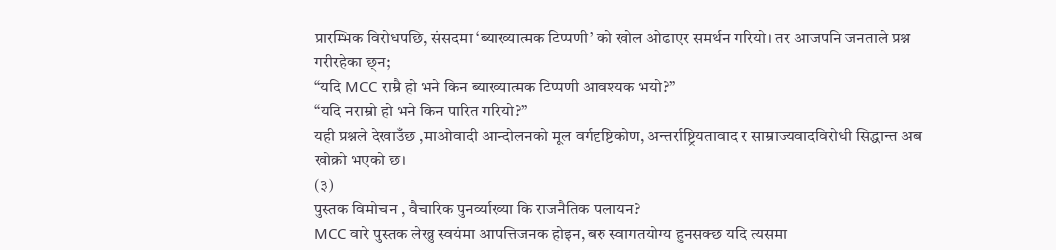प्रारम्भिक विरोधपछि, संसदमा ‘ब्याख्यात्मक टिप्पणी’ को खोल ओढाएर समर्थन गरियो। तर आजपनि जनताले प्रश्न गरीरहेका छ्न;
“यदि MCC राम्रै हो भने किन ब्याख्यात्मक टिप्पणी आवश्यक भयो?”
“यदि नराम्रो हो भने किन पारित गरियो?”
यही प्रश्नले देखाउँछ ,माओवादी आन्दोलनको मूल वर्गदृष्टिकोण, अन्तर्राष्ट्रियतावाद र साम्राज्यवादविरोधी सिद्धान्त अब खोक्रो भएको छ।
(३)
पुस्तक विमोचन , वैचारिक पुनर्व्याख्या कि राजनैतिक पलायन?
MCC वारे पुस्तक लेख्नु स्वयंमा आपत्तिजनक होइन, बरु स्वागतयोग्य हुनसक्छ यदि त्यसमा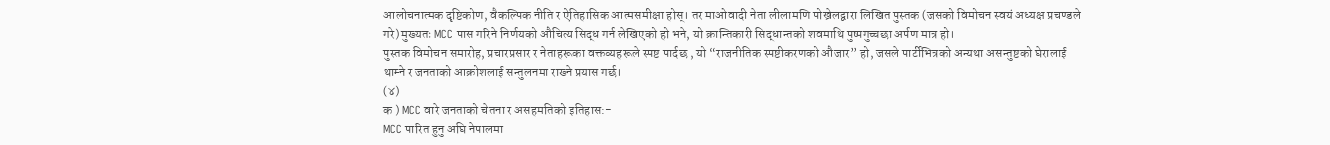आलोचनात्मक दृष्टिकोण, वैकल्पिक नीति र ऐतिहासिक आत्मसमीक्षा होस्। तर माओवादी नेता लीलामणि पोख्रेलद्वारा लिखित पुस्तक (जसको विमोचन स्वयं अध्यक्ष प्रचण्डले गरे) मुख्यतः MCC पास गरिने निर्णयको औचित्य सिद्ध गर्न लेखिएको हो भने, यो क्रान्तिकारी सिद्धान्तको शवमाथि पुष्पगुच्चछा अर्पण मात्र हो।
पुस्तक विमोचन समारोह, प्रचारप्रसार र नेताहरूका वक्तव्यहरूले स्पष्ट पार्दछ , यो “राजनीतिक स्पष्टीकरणको औजार” हो, जसले पार्टीभित्रको अन्यथा असन्तुष्टको घेरालाई थाम्ने र जनताको आक्रोशलाई सन्तुलनमा राख्ने प्रयास गर्छ।
(४)
क ) MCC वारे जनताको चेतना र असहमतिको इतिहास:-
MCC पारित हुनु अघि नेपालमा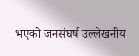भएको जनसंघर्ष उल्लेखनीय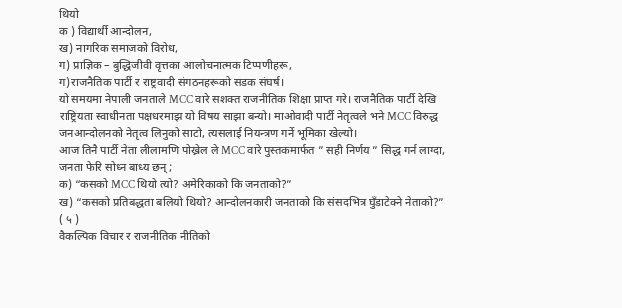थियो
क ) विद्यार्थी आन्दोलन,
ख) नागरिक समाजको विरोध,
ग) प्राज्ञिक – बुद्धिजीवी वृत्तका आलोचनात्मक टिप्पणीहरू,
ग)राजनैतिक पार्टी र राष्ट्रवादी संगठनहरूको सडक संघर्ष।
यो समयमा नेपाली जनताले MCC वारे सशक्त राजनीतिक शिक्षा प्राप्त गरे। राजनैतिक पार्टी देखि राष्ट्रियता स्वाधीनता पक्षधरमाझ यो विषय साझा बन्यो। माओवादी पार्टी नेतृत्वले भने MCC विरुद्ध जनआन्दोलनको नेतृत्व लिनुको साटो, त्यसलाई नियन्त्रण गर्ने भूमिका खेल्यो।
आज तिनै पार्टी नेता लीलामणि पोख्रेल ले MCC वारे पुस्तकमार्फत ” सही निर्णय ” सिद्ध गर्न लाग्दा, जनता फेरि सोध्न बाध्य छन् ;
क) “कसको MCC थियो त्यो? अमेरिकाको कि जनताको?”
ख) “कसको प्रतिबद्धता बलियो थियो? आन्दोलनकारी जनताको कि संसदभित्र घुँडाटेक्ने नेताको?”
( ५ )
वैकल्पिक विचार र राजनीतिक नीतिको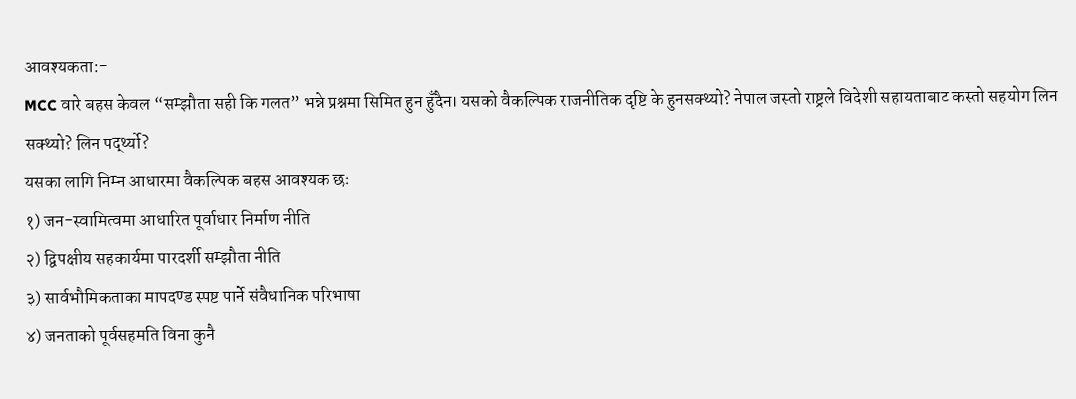आवश्यकता:-
MCC वारे बहस केवल “सम्झौता सही कि गलत” भन्ने प्रश्नमा सिमित हुन हुँदैन। यसको वैकल्पिक राजनीतिक दृष्टि के हुनसक्थ्यो? नेपाल जस्तो राष्ट्रले विदेशी सहायताबाट कस्तो सहयोग लिन सक्थ्यो? लिन पर्द्थ्यो?
यसका लागि निम्न आधारमा वैकल्पिक बहस आवश्यक छः
१) जन-स्वामित्वमा आधारित पूर्वाधार निर्माण नीति
२) द्विपक्षीय सहकार्यमा पारदर्शी सम्झौता नीति
३) सार्वभौमिकताका मापदण्ड स्पष्ट पार्ने संवैधानिक परिभाषा
४) जनताको पूर्वसहमति विना कुनै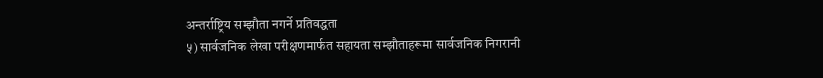अन्तर्राष्ट्रिय सम्झौता नगर्ने प्रतिवद्धता
५) सार्वजनिक लेखा परीक्षणमार्फत सहायता सम्झौताहरूमा सार्वजनिक निगरानी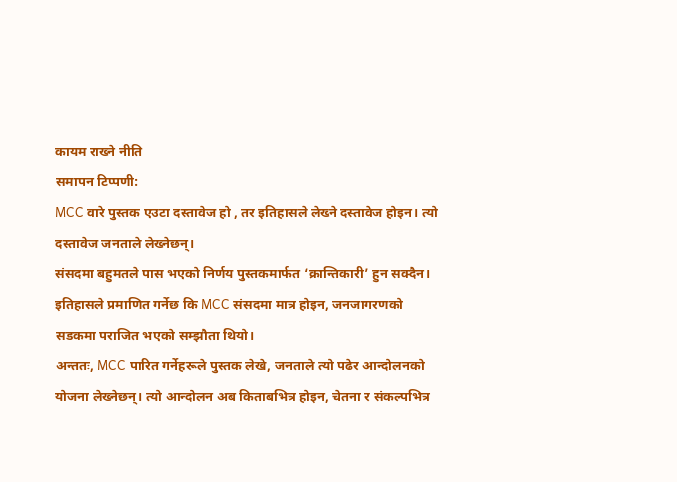कायम राख्ने नीति
समापन टिप्पणी:
MCC वारे पुस्तक एउटा दस्तावेज हो , तर इतिहासले लेख्ने दस्तावेज होइन। त्यो दस्तावेज जनताले लेख्नेछन्।
संसदमा बहुमतले पास भएको निर्णय पुस्तकमार्फत ‘क्रान्तिकारी’ हुन सक्दैन। इतिहासले प्रमाणित गर्नेछ कि MCC संसदमा मात्र होइन, जनजागरणको सडकमा पराजित भएको सम्झौता थियो।
अन्ततः, MCC पारित गर्नेहरूले पुस्तक लेखे, जनताले त्यो पढेर आन्दोलनको योजना लेख्नेछन्। त्यो आन्दोलन अब किताबभित्र होइन, चेतना र संकल्पभित्र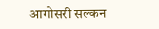आगोसरी सल्कन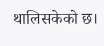थालिसकेको छ।